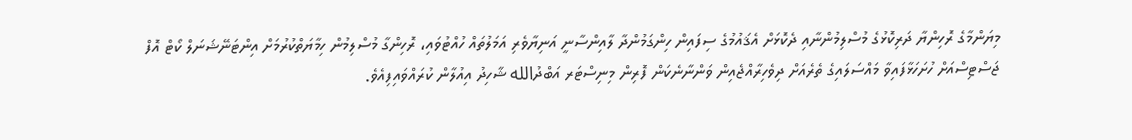މިޔަންމާގެ ރޮހިންޔާ ދަރިކޮޅުގެ މުސްލިމުންނާއި ދެކޮޅަށް އެޤައުމުގެ ސިފައިން ހިންގަމުންދާ ލާއިންސާނީ އަނިޔާވެރި އަމަލުތައް ހުއްޓުވައި، ރޮހިންގާ މުސްލިމުން ހިމާޔަތްކުރުމަށް އިންޓަނޭޝަނަލް ކޯޓް އޮފް ޖަސްޓިސްއަށް ހުށަހަޅާފައިވާ މައްސަލައިގެ ތެރެއަށް ދިވެހިރާއްޖެއިން ވަންނާނެކަން ފޮރިން މިނިސްޓަރ އަބްދުالله ޝާހިދު އިއުލާން ކުރައްވައިފިއެވެ.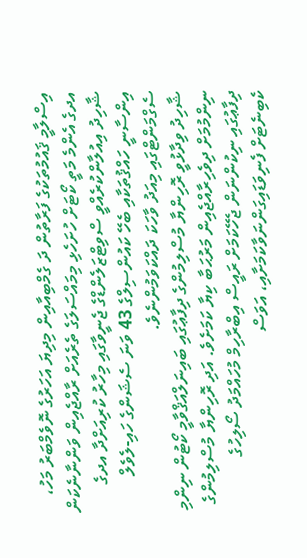އިސްލާމީ ޤައުމުތަކުގެ ފަރާތުން ދަ ގެމްބިއާއިން މިދިޔަ އަހަރުގެ ނޮވެމްބަރު މަހު، އދގެ އެންމެ މަތީ ކޯޓަށް ހުށަހެޅި މިމައްސަލަގެ ތެރެއަށް ރާއްޖެއިން ވަންނާނެކަން ޝާހިދު އިއުލާންކުރެއްވީ ސްވިޓްޒަލެންޑްގެ ޖެނީވާގައި މިހާރު ކުރިއަށްދާ އދގެ އިންސާނީ ހައްޤުތަކާއި ބެހޭ ކައުންސިލްގެ 43 ވަނަ ސެޝަންގެ ހައި-ލެވެލް ސެގްމަންޓްގައި މިއަދު ވާހަކަ ދައްކަވަމުންނެވެ.
ޝާހިދު ވިދާޅުވީ ރޮހިންޔާ މުސްލިމުންގެ ދިފާޢުގައި ބައިނަލްއަޤްވާމީ ކޯޓުން ނިންމި ނިންމުމަށް ދިވެހިރާއްޖެއިން މަރުޙަބާ ކިޔާ ކަމަށެވެ. އަދި ރޮހިންޔާ މުސްލިމުންގެ ދިފާޢުގައި ނިކުންނަން ޖެހޭކަމަށް ރައީސް އިބްރާހިމް މުހައްމަދު ސޯލިހުގެ ކެބިނެޓަށް ފެނިވަޑައިގަންނަވާކަމަށާއި، އަވަސް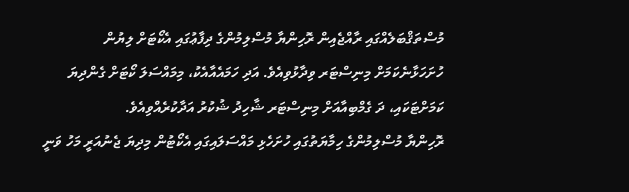މުސްތަޤްބަލެއްގައި ރާއްޖެއިން ރޮހިންޔާ މުސްލިމުންގެ ދިފާޢުގައި އެކޯޓަށް ލިޔުން ހުށަހަޅާނެކަމަށް މިނިސްޓަރ ވިދާޅުވިއެވެ. އަދި ހަމައެއާއެކު، މިމައްސަލަ ކޯޓަށް ގެންދިޔަ ކަމަށްޓަކައި، ދަ ގެމްބިއާއަށް މިނިސްޓަރ ޝާހިދު ޝުކުރު އަދާކުރެއްވިއެވެ.
ރޮހިންޔާ މުސްލިމުންގެ ހިމާޔަތުގައި ހުށަހެޅި މައްސަލައިގައި އެކޯޓުން މިދިޔަ ޖެނުއަރީ މަހު ވަނީ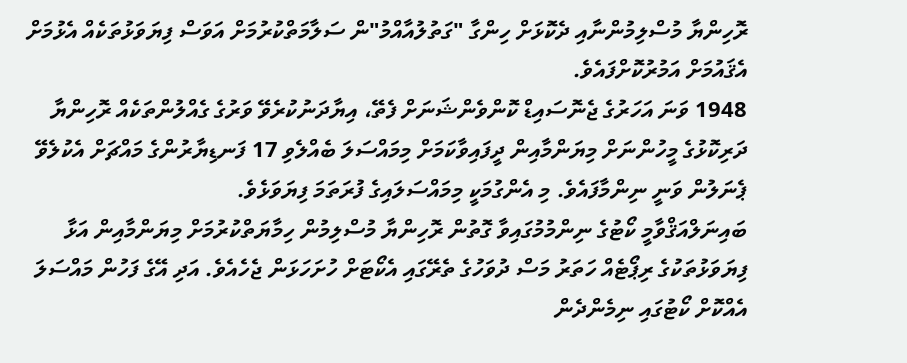ރޮހިންޔާ މުސްލިމުންނާއި ދެކޮޅަށް ހިންގާ "ގަތުލުއާއްމު"ން ސަލާމަތްކުރުމަށް އަވަސް ފިޔަވަޅުތަކެއް އެޅުމަށް އެޤައުމަށް އަމުރުކޮށްފައެވެ.
1948 ވަނަ އަހަރުގެ ޖެނޮސައިޑް ކޮންވެންޝަނަށް ފެތޭ، އިޔާދަނުކުރެވޭ ވަރުގެ ގެއްލުންތަކެއް ރޮހިންޔާ ދަރިކޮޅުގެ މީހުންނަށް މިޔަންމާއިން ދީފައިވާކަމަށް މިމައްސަލަ ބެއްލެވި 17 ފަނޑިޔާރުންގެ މައްޗަށް އެކުލެވޭ ޕެނަލުން ވަނީ ނިންމާފައެވެ. މި އެންގުމަކީ މިމައްސަލައިގެ ފުރަތަމަ ފިޔަވަޅެވެ.
ބައިނަލްއަޤްވާމީ ކޯޓުގެ ނިންމުމުގައިވާ ގޮތުން ރޮހިންޔާ މުސްލިމުން ހިމާޔަތްކުރުމަށް މިޔަންމާއިން އަޅާ ފިޔަވަޅުތަކުގެ ރިޕޯޓެއް ހަތަރު މަސް ދުވަހުގެ ތެރޭގައި އެކޯޓަށް ހުށަހަޅަން ޖެހެއެވެ. އަދި އޭގެ ފަހުން މައްސަލަ އެއްކޮށް ކޯޓުގައި ނިމެންދެން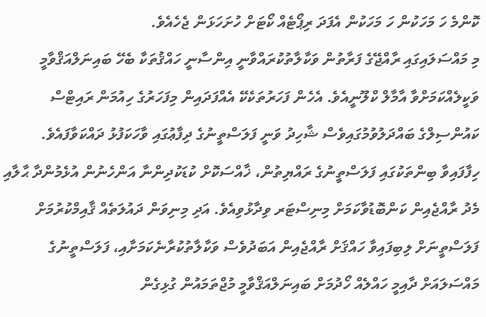ކޮންމެ ހަ މަހަކުން ހަ މަހަކުން އެފަދަ ރިޕޯޓެއް ކޯޓަށް ހުށަހަޅަން ޖެހެއެވެ.
މި މައްސަލައިގައި ރާއްޖޭގެ ފަރާތުން ވަކާލާތުކުރައްވާނީ އިންސާނީ ހައްޤުތަކާ ބެހޭ ބައިނަލްއަޤްވާމީ ވަކީލެއްކަމަށްވާ އާމާލް ކްލޫނީއެވެ. އެހެން ފަހަރުތަކެކޭ އެއްފަދައިން މިފަހަރުގެ ހިއުމަން ރައިޓްސް ކައުންސިލްގެ ބައްދަލުވުމުގައިވެސް ޝާހިދު ވަނީ ފަލަސްތީނުގެ ދިފާޢުގައި ވާހަކަފުޅު ދައްކަވާފައެވެ.
ހިފާފައިވާ ބިންތަކުގައި ފަލަސްތީނުގެ ރައްޔިތުން، ޚާއްސަކޮށް ކުޑަކުދިންނާ އަންހެނުން އުޅެމުންދާ ޙާލާއި މެދު ރާއްޖެއިން ކަންބޮޑުވާކަމަށް މިނިސްޓަރ ވިދާޅުވިއެވެ. އަދި މިނިވަން ދައުލަތެއް ޤާއިމްކުރުމަށް ފަލަސްތީނަށް ލިބިފައިވާ ހައްޤަށް ރާއްޖެއިން އަބަދުވެސް ވަކާލާތުކުރާނެކަމަށާއި، ފަލަސްތީނުގެ މައްސަލައަށް ދާއިމީ ހައްލެއް ހޯދުމަށް ބައިނަލްއަޤްވާމީ މުޖްތަމައުން ގުޅިގެން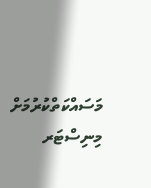މަސައްކަތްކުރުމަށް މިނިސްޓަރ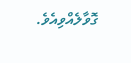ގޮވާލެއްވިއެވެ.